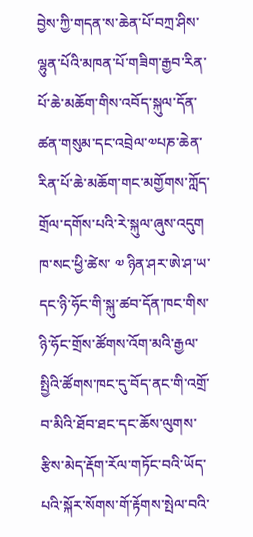བྱེས་ཀྱི་གདན་ས་ཆེན་པོ་བཀྲ་ཤིས་ལྷུན་པོའི་མཁན་པོ་གཟིག་རྒྱབ་རིན་པོ་ཆེ་མཆོག་གིས་འབོད་སྐུལ་དོན་ཚན་གསུམ་དང་འབྲེལ་༧པཎ་ཆེན་རིན་པོ་ཆེ་མཆོག་གང་མགྱོགས་ཀློད་གྲོལ་དགོས་པའི་རེ་སྐུལ་ཞུས་འདུག
ཁ་སང་ཕྱི་ཚེས་ ༧ ཉིན་ཤར་ཨེ་ཤ་ཡ་དང་ཉི་ཧོང་གི་སྐུ་ཚབ་དོན་ཁང་གིས་ཉི་ཧོང་གྲོས་ཚོགས་འོག་མའི་རྒྱལ་སྤྱིའི་ཚོགས་ཁང་དུ་བོད་ནང་གི་འགྲོ་བ་མིའི་ཐོབ་ཐང་དང་ཆོས་ལུགས་རྩིས་མེད་རྡོག་རོལ་གཏོང་བའི་ཡོད་པའི་སྐོར་སོགས་གོ་རྟོགས་སྤེལ་བའི་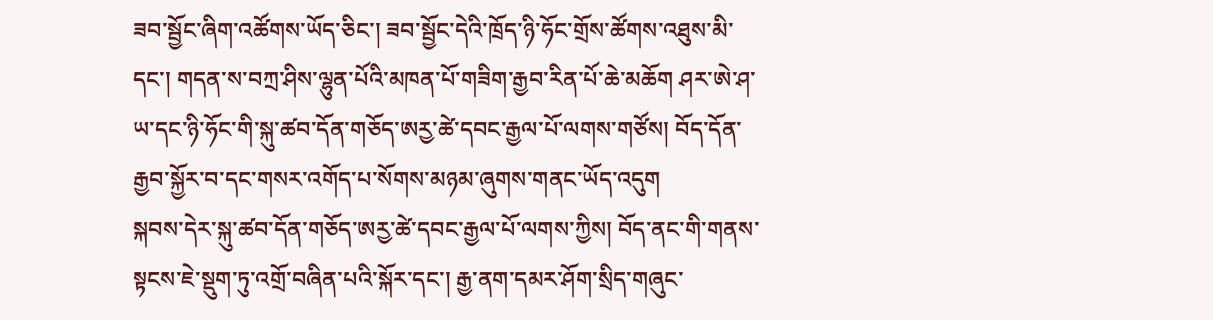ཟབ་སྦྱོང་ཞིག་འཚོགས་ཡོད་ཅིང་། ཟབ་སྦྱོང་དེའི་ཁྲོད་ཉི་ཧོང་གྲོས་ཚོགས་འཐུས་མི་དང་། གདན་ས་བཀྲ་ཤིས་ལྷུན་པོའི་མཁན་པོ་གཟིག་རྒྱབ་རིན་པོ་ཆེ་མཆོག ཤར་ཨེ་ཤ་ཡ་དང་ཉི་ཧོང་གི་སྐུ་ཚབ་དོན་གཅོད་ཨརྱ་ཚེ་དབང་རྒྱལ་པོ་ལགས་གཙོས། བོད་དོན་རྒྱབ་སྐྱོར་བ་དང་གསར་འགོད་པ་སོགས་མཉམ་ཞུགས་གནང་ཡོད་འདུག
སྐབས་དེར་སྐུ་ཚབ་དོན་གཅོད་ཨརྱ་ཚེ་དབང་རྒྱལ་པོ་ལགས་ཀྱིས། བོད་ནང་གི་གནས་སྟངས་ཇེ་སྡུག་ཏུ་འགྲོ་བཞིན་པའི་སྐོར་དང་། རྒྱ་ནག་དམར་ཤོག་སྲིད་གཞུང་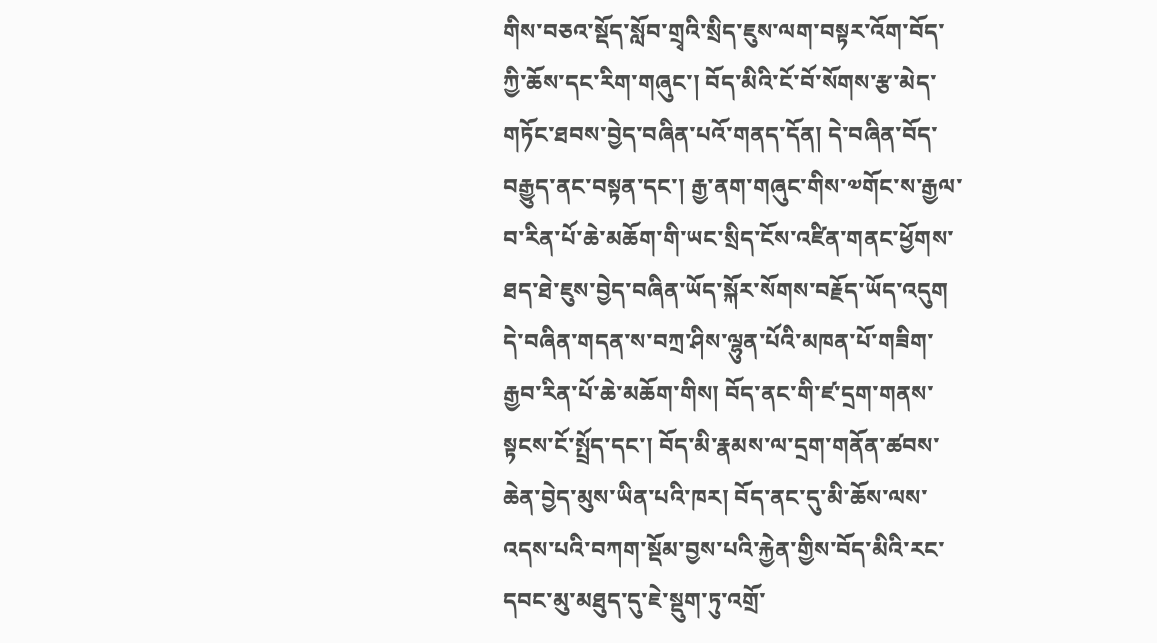གིས་བཅའ་སྡོད་སློབ་གྲྭའི་སྲིད་ཇུས་ལག་བསྟར་འོག་བོད་ཀྱི་ཆོས་དང་རིག་གཞུང་། བོད་མིའི་ངོ་བོ་སོགས་རྩ་མེད་གཏོང་ཐབས་བྱེད་བཞིན་པའོ་གནད་དོན། དེ་བཞིན་བོད་བརྒྱུད་ནང་བསྟན་དང་། རྒྱ་ནག་གཞུང་གིས་༧གོང་ས་རྒྱལ་བ་རིན་པོ་ཆེ་མཆོག་གི་ཡང་སྲིད་ངོས་འཛིན་གནང་ཕྱོགས་ཐད་ཐེ་ཇུས་བྱེད་བཞིན་ཡོད་སྐོར་སོགས་བརྗོད་ཡོད་འདུག
དེ་བཞིན་གདན་ས་བཀྲ་ཤིས་ལྷུན་པོའི་མཁན་པོ་གཟིག་རྒྱབ་རིན་པོ་ཆེ་མཆོག་གིས། བོད་ནང་གི་ཛ་དྲག་གནས་སྟངས་ངོ་སྤྲོད་དང་། བོད་མི་རྣམས་ལ་དྲག་གནོན་ཚབས་ཆེན་བྱེད་མུས་ཡིན་པའི་ཁར། བོད་ནང་དུ་མི་ཆོས་ལས་འདས་པའི་བཀག་སྡོམ་བྱས་པའི་རྐྱེན་གྱིས་བོད་མིའི་རང་དབང་མུ་མཐུད་དུ་ཇེ་སྡུག་ཏུ་འགྲོ་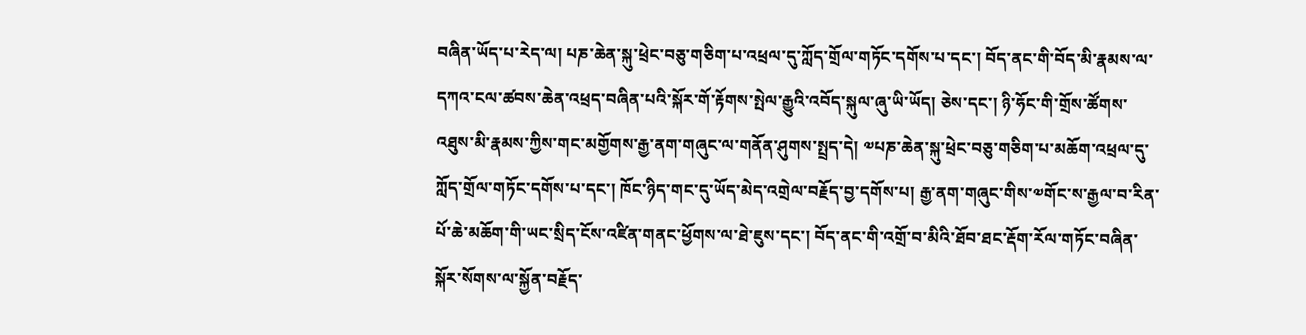བཞིན་ཡོད་པ་རེད་ལ། པཎ་ཆེན་སྐུ་ཕྲེང་བཅུ་གཅིག་པ་འཕྲལ་དུ་ཀློད་གྲོལ་གཏོང་དགོས་པ་དང་། བོད་ནང་གི་བོད་མི་རྣམས་ལ་དཀའ་ངལ་ཚབས་ཆེན་འཕྲད་བཞིན་པའི་སྐོར་གོ་རྟོགས་སྤེལ་རྒྱུའི་འབོད་སྐུལ་ཞུ་ཡི་ཡོད། ཅེས་དང་། ཉི་ཧོང་གི་གྲོས་ཚོགས་འཐུས་མི་རྣམས་ཀྱིས་གང་མགྱོགས་རྒྱ་ནག་གཞུང་ལ་གནོན་ཤུགས་སྤྲད་དེ། ༧པཎ་ཆེན་སྐུ་ཕྲེང་བཅུ་གཅིག་པ་མཆོག་འཕྲལ་དུ་ཀློད་གྲོལ་གཏོང་དགོས་པ་དང་། ཁོང་ཉིད་གང་དུ་ཡོད་མེད་འགྲེལ་བརྗོད་བྱ་དགོས་པ། རྒྱ་ནག་གཞུང་གིས་༧གོང་ས་རྒྱལ་བ་རིན་པོ་ཆེ་མཆོག་གི་ཡང་སྲིད་ངོས་འཛིན་གནང་ཕྱོགས་ལ་ཐེ་ཇུས་དང་། བོད་ནང་གི་འགྲོ་བ་མིའི་ཐོབ་ཐང་རྡོག་རོལ་གཏོང་བཞིན་སྐོར་སོགས་ལ་སྐྱོན་བརྗོད་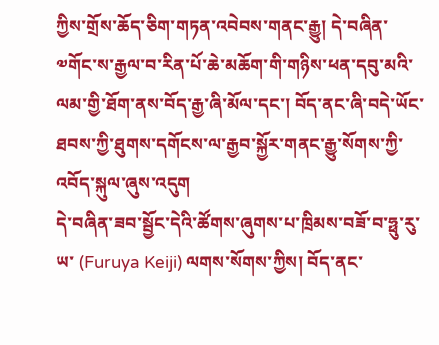ཀྱིས་གྲོས་ཆོད་ཅིག་གཏན་འབེབས་གནང་རྒྱུ། དེ་བཞིན་༧གོང་ས་རྒྱལ་བ་རིན་པོ་ཆེ་མཆོག་གི་གཉིས་ཕན་དབུ་མའི་ལམ་གྱི་ཐོག་ནས་བོད་རྒྱ་ཞི་མོལ་དང་། བོད་ནང་ཞི་བདེ་ཡོང་ཐབས་ཀྱི་ཐུགས་དགོངས་ལ་རྒྱབ་སྐྱོར་གནང་རྒྱུ་སོགས་ཀྱི་འབོད་སྐུལ་ཞུས་འདུག
དེ་བཞིན་ཟབ་སྦྱོང་དེའི་ཚོགས་ཞུགས་པ་ཁྲིམས་བཟོ་བ་ཧྥུ་རུ་ཡ་ (Furuya Keiji) ལགས་སོགས་ཀྱིས། བོད་ནང་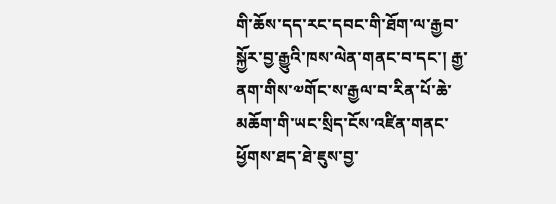གི་ཆོས་དད་རང་དབང་གི་ཐོག་ལ་རྒྱབ་སྐྱོར་བྱ་རྒྱུའི་ཁས་ལེན་གནང་བ་དང་། རྒྱ་ནག་གིས་༧གོང་ས་རྒྱལ་བ་རིན་པོ་ཆེ་མཆོག་གི་ཡང་སྲིད་ངོས་འཛིན་གནང་ཕྱོགས་ཐད་ཐེ་ཇུས་བྱ་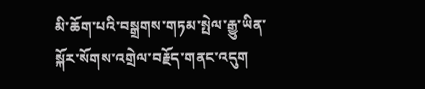མི་ཆོག་པའི་བསྒྲགས་གཏམ་སྤེལ་རྒྱུ་ཡིན་སྐོར་སོགས་འགྲེལ་བརྗོད་གནང་འདུག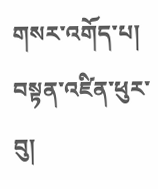གསར་འགོད་པ། བསྟན་འཛིན་ཕུར་བུ།